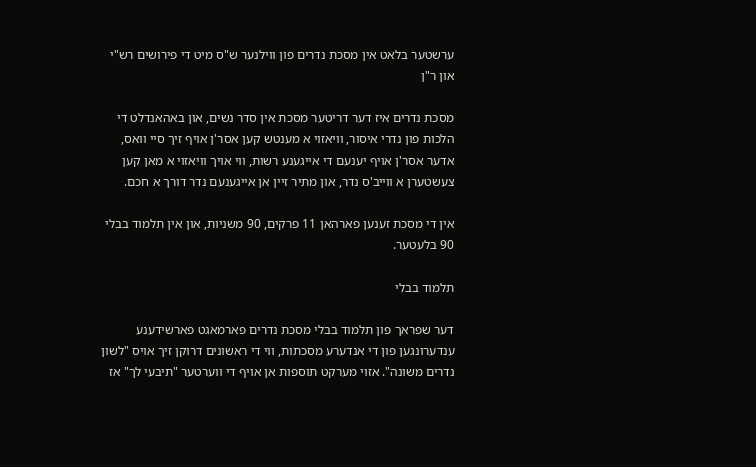ערשטער בלאט אין מסכת נדרים פון ווילנער ש"ס מיט די פירושים רש"י און ר"ן

מסכת נדרים איז דער דריטער מסכת אין סדר נשים, און באהאנדלט די הלכות פון נדרי איסור, וויאזוי א מענטש קען אסר'ן אויף זיך סיי וואס, אדער אסר'ן אויף יענעם די אייגענע רשות, ווי אויך וויאזוי א מאן קען צעשטערן א ווייב'ס נדר, און מתיר זיין אן אייגענעם נדר דורך א חכם.

אין די מסכת זענען פארהאן 11 פרקים, 90 משניות, און אין תלמוד בבלי 90 בלעטער.

תלמוד בבלי

דער שפראך פון תלמוד בבלי מסכת נדרים פארמאגט פארשידענע ענדערונגען פון די אנדערע מסכתות, ווי די ראשונים דרוקן זיך אויס "לשון נדרים משונה". אזוי מערקט תוספות אן אויף די ווערטער "תיבעי לך" אז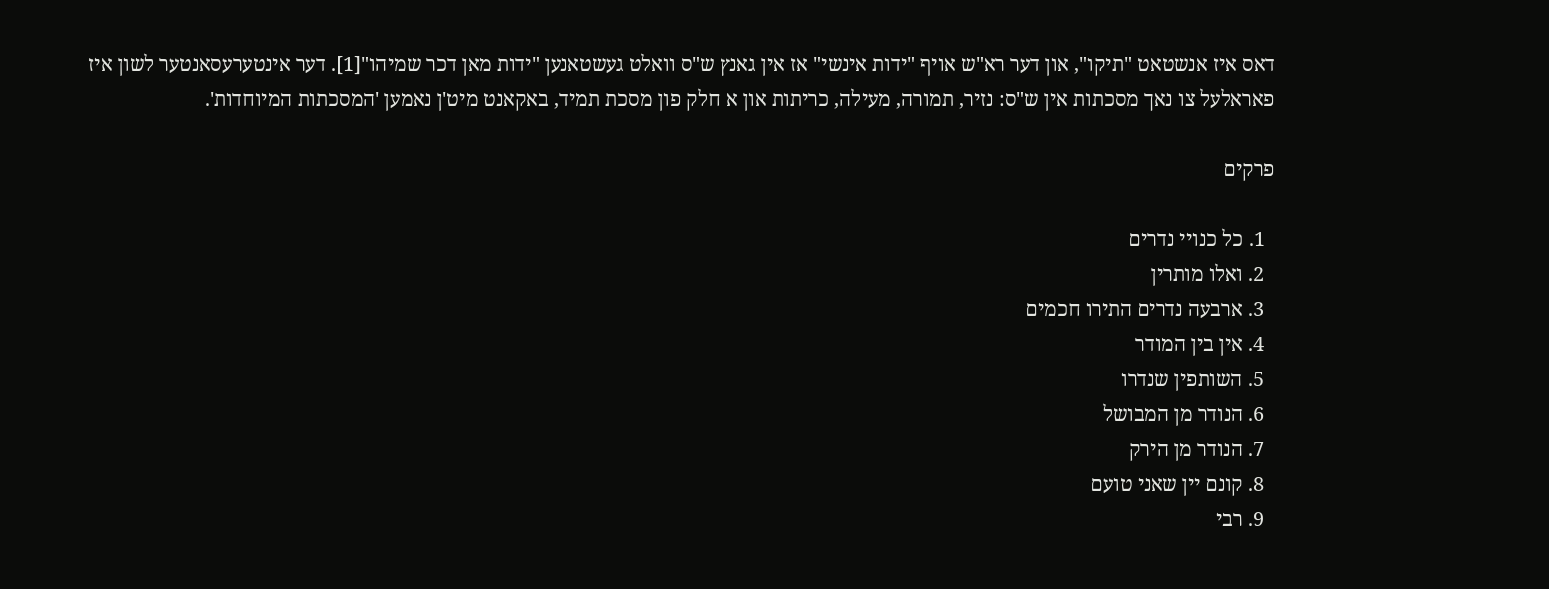דאס איז אנשטאט "תיקו", און דער רא"ש אויף "ידות אינשי" אז אין גאנץ ש"ס וואלט געשטאנען "ידות מאן דכר שמיהו"[1]. דער אינטערעסאנטער לשון איז פאראלעל צו נאך מסכתות אין ש"ס: נזיר, תמורה, מעילה, כריתות און א חלק פון מסכת תמיד, באקאנט מיט'ן נאמען 'המסכתות המיוחדות'.

פרקים

  1. כל כנויי נדרים
  2. ואלו מותרין
  3. ארבעה נדרים התירו חכמים
  4. אין בין המודר
  5. השותפין שנדרו
  6. הנודר מן המבושל
  7. הנודר מן הירק
  8. קונם יין שאני טועם
  9. רבי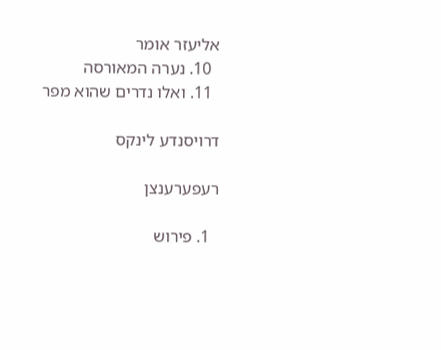אליעזר אומר
  10. נערה המאורסה
  11. ואלו נדרים שהוא מפר

דרויסנדע לינקס

רעפערענצן

  1. פירוש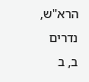הרא"ש, נדרים ב, ב